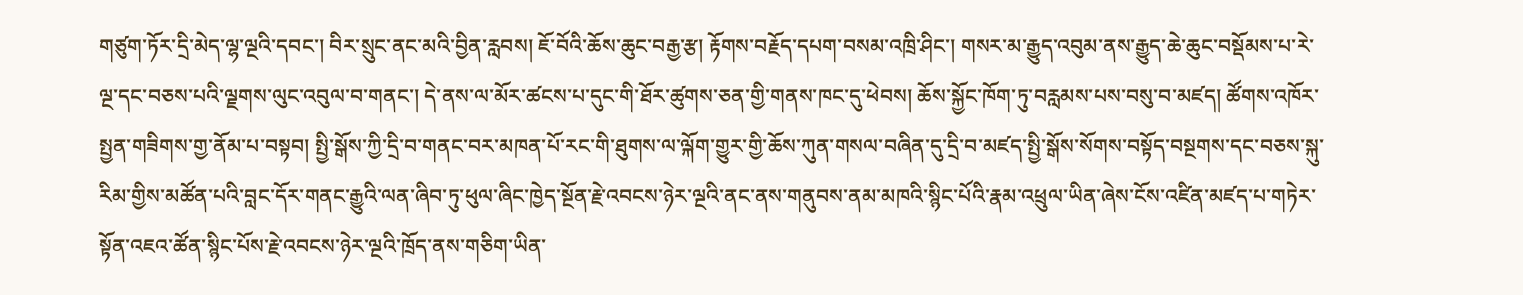གཙུག་ཏོར་དྲི་མེད་ལྷ་ལྔའི་དབང་། བིར་སྲུང་ནང་མའི་བྱིན་རླབས། ཇོ་བོའི་ཆོས་ཆུང་བརྒྱ་རྩ། རྟོགས་བརྗོད་དཔག་བསམ་འཁྲི་ཤིང་། གསར་མ་རྒྱུད་འབུམ་ནས་རྒྱུད་ཆེ་ཆུང་བསྡོམས་པ་རེ་ལྔ་དང་བཅས་པའི་ལྗགས་ལུང་འབུལ་བ་གནང་། དེ་ནས་ལ་མོར་ཚངས་པ་དུང་གི་ཐོར་ཚུགས་ཅན་གྱི་གནས་ཁང་དུ་ཕེབས། ཆོས་སྐྱོང་ཁོག་ཏུ་བརླམས་པས་བསུ་བ་མཛད། ཚོགས་འཁོར་སྤྱན་གཟིགས་གྱ་ནོམ་པ་བསྟབ། སྤྱི་སྒོས་ཀྱི་དྲི་བ་གནང་བར་མཁན་པོ་རང་གི་ཐུགས་ལ་ལྐོག་གྱུར་གྱི་ཆོས་ཀུན་གསལ་བཞིན་དུ་དྲི་བ་མཛད་སྤྱི་སྒོས་སོགས་བསྟོད་བསྔགས་དང་བཅས་སྐུ་རིམ་གྱིས་མཚོན་པའི་བླང་དོར་གནང་རྒྱུའི་ལན་ཞིབ་ཏུ་ཕུལ་ཞིང་ཁྱེད་སྔོན་རྗེ་འབངས་ཉེར་ལྔའི་ནང་ནས་གནུབས་ནམ་མཁའི་སྙིང་པོའི་རྣམ་འཕྲུལ་ཡིན་ཞེས་ངོས་འཛིན་མཛད་པ་གཏེར་སྟོན་འཇའ་ཚོན་སྙིང་པོས་རྗེ་འབངས་ཉེར་ལྔའི་ཁྲོད་ནས་གཅིག་ཡིན་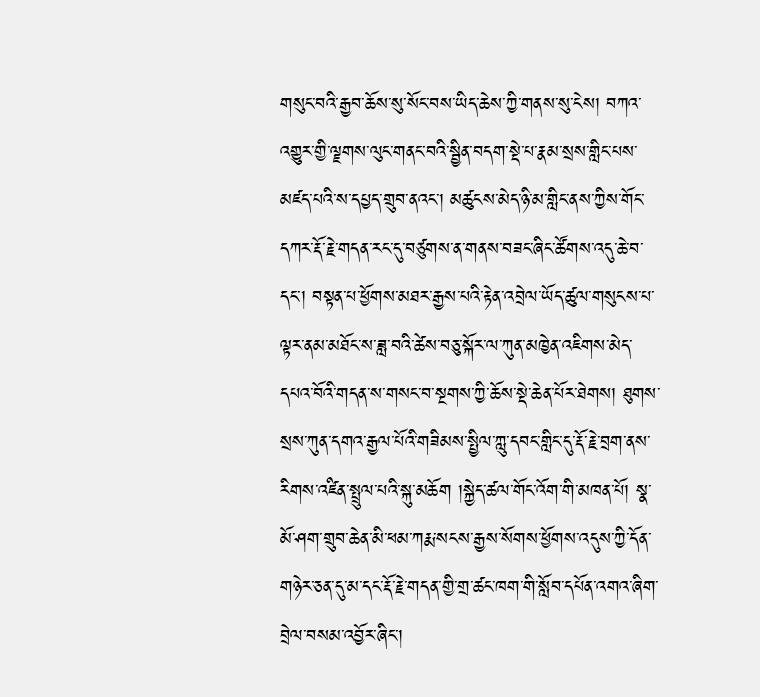གསུང་བའི་རྒྱབ་ཆོས་སུ་སོང་བས་ཡིད་ཆེས་ཀྱི་གནས་སུ་ངེས། བཀའ་འགྱུར་གྱི་ལྗགས་ལུང་གནང་བའི་སྦྱིན་བདག་སྡེ་པ་རྣམ་སྲས་གླིང་པས་མཛད་པའི་ས་དཔྱད་གྲུབ་ནའང་། མཚུངས་མེད་ཉི་མ་གླིང་ནས་ཀྱིས་གོང་དཀར་རྡོ་རྗེ་གདན་རང་དུ་བཙུགས་ན་གནས་བཟང་ཞིང་ཚོགས་འདུ་ཆེ་བ་དང་། བསྟན་པ་ཕྱོགས་མཐར་རྒྱས་པའི་རྟེན་འབྲེལ་ཡོད་ཚུལ་གསུངས་པ་ལྟར་ནམ་མཐོང་ས་ཟླ་བའི་ཚེས་བཅུ་སྐོར་ལ་ཀུན་མཁྱེན་འཇིགས་མེད་དཔའ་བོའི་གདན་ས་གསང་བ་སྔགས་ཀྱི་ཆོས་སྡེ་ཆེན་པོར་ཐེགས། ཐུགས་སྲས་ཀུན་དགའ་རྒྱལ་པོའི་གཟིམས་སྤྱིལ་ཀླུ་དབང་གླིང་དུ་རྡོ་རྗེ་བྲག་ནས་རིགས་འཛིན་སྤྲུལ་པའི་སྐུ་མཆོག །སྐྱེད་ཚལ་གོང་འོག་གི་མཁན་པོ། སྣ་མོ་ཤག་གྲུབ་ཆེན་མི་ཕམ་ཀརྨ་སངས་རྒྱས་སོགས་ཕྱོགས་འདུས་ཀྱི་དོན་གཉེར་ཅན་དུ་མ་དང་རྡོ་རྗེ་གདན་གྱི་གྲ་ཚང་ཁག་གི་སློབ་དཔོན་འགའ་ཞིག་བྲེལ་བསམ་འབྱོར་ཞིང་།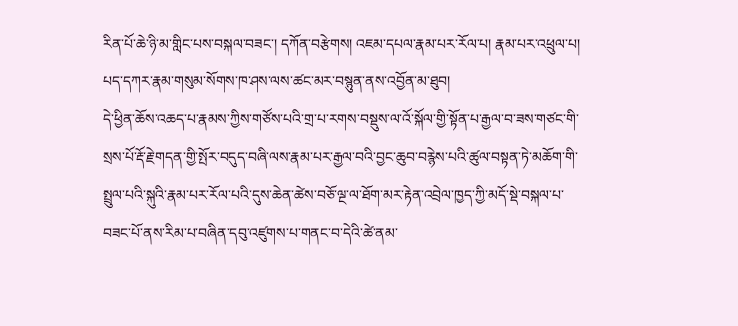རིན་པོ་ཆེ་ཉི་མ་གླིང་པས་བསྐལ་བཟང་། དཀོན་བརྩེགས། འཇམ་དཔལ་རྣམ་པར་རོལ་པ། རྣམ་པར་འཕྲུལ་པ། པད་དཀར་རྣམ་གསུམ་སོགས་ཁ་ཤས་ལས་ཚང་མར་བསྙུན་ནས་འབྱོན་མ་ཐུབ།
དེ་ཕྱིན་ཆོས་འཆད་པ་རྣམས་ཀྱིས་གཙོས་པའི་གྲ་པ་རགས་བསྡུས་ལ་འོ་སྐོལ་གྱི་སྟོན་པ་རྒྱལ་བ་ཟས་གཙང་གི་སྲས་པོ་རྡོ་རྗེ་གདན་གྱི་སྤོར་བདུད་བཞི་ལས་རྣམ་པར་རྒྱལ་བའི་བྱང་ཆུབ་བརྙེས་པའི་ཚུལ་བསྟན་ཏེ་མཆོག་གི་སྤྲུལ་པའི་སྐུའི་རྣམ་པར་རོལ་པའི་དུས་ཆེན་ཚེས་བཅོ་ལྔ་ལ་ཐོག་མར་རྟེན་འབྲེལ་ཁྱད་ཀྱི་མདོ་སྡེ་བསྐལ་པ་བཟང་པོ་ནས་རིམ་པ་བཞིན་དབུ་འཛུགས་པ་གནང་བ་དེའི་ཚེ་ནམ་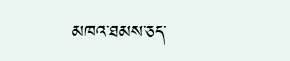མཁའ་ཐམས་ཅད་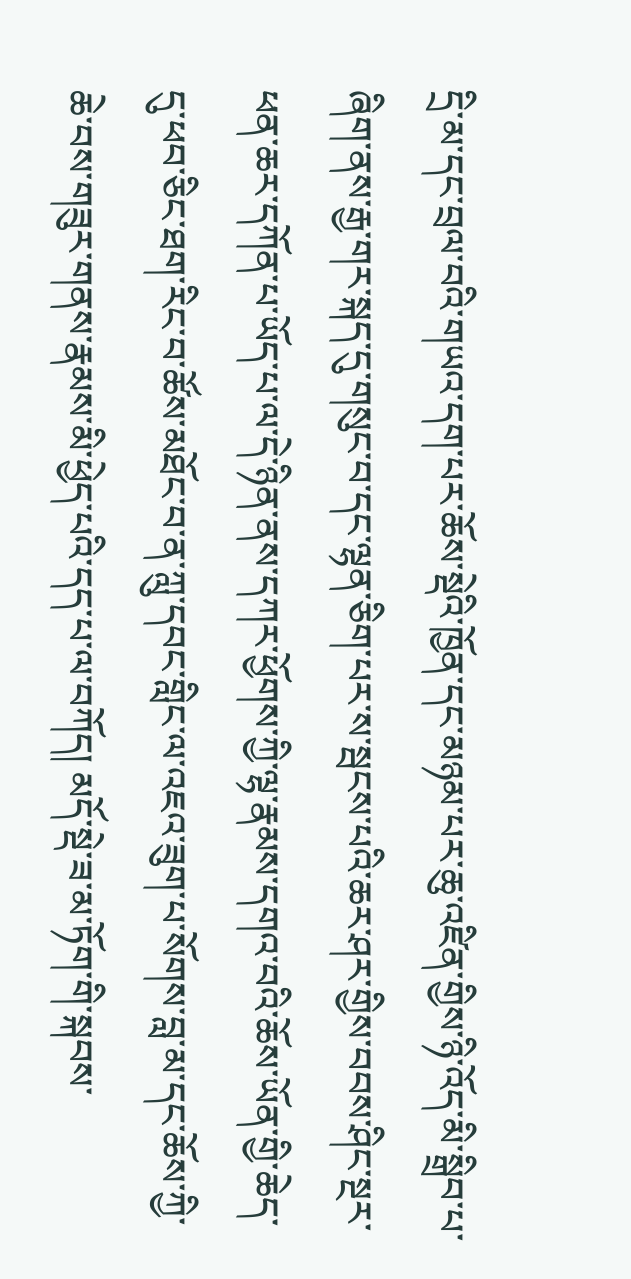དྲི་མ་དང་བྲལ་བའི་གཡའ་དག་པར་ཆོས་སྡེའི་ཁྱོན་དང་མཉམ་པར་ཆུ་འཛིན་གྱིས་ཉི་འོད་མི་སྒྲིབ་པ་ཞིག་ནས་རྒྱ་གར་སྐད་དུ་གསུང་བ་དང་ལྷན་ཅིག་པར་ས་སྦངས་པའི་ཆར་ཤར་གྱིས་བབས་ཤིང་སྔར་ཕན་ཆར་དཀོན་པ་ཡོད་པ་ལ་དེ་ཉིན་ནས་དཀར་ཕྱོགས་ཀྱི་ལྷ་རྣམས་དགའ་བའི་ཆོས་ཡོན་གྱི་ཆེད་དུ་ཕབ་ཅིང་ཐག་རིང་བ་ཚོས་མཐོང་བ་ན་ཀླུ་དབང་གླིང་ལ་འཇའ་ཟུག་པ་སོགས་བླ་མ་དང་ཆོས་ཀྱི་ཆེ་བས་གཟུར་གནས་རྣམས་མི་ཕྱེད་པའི་དད་པ་ལ་བཀོད། མདོ་སྡེ་ཟ་མ་ཏོག་གི་སྐབས་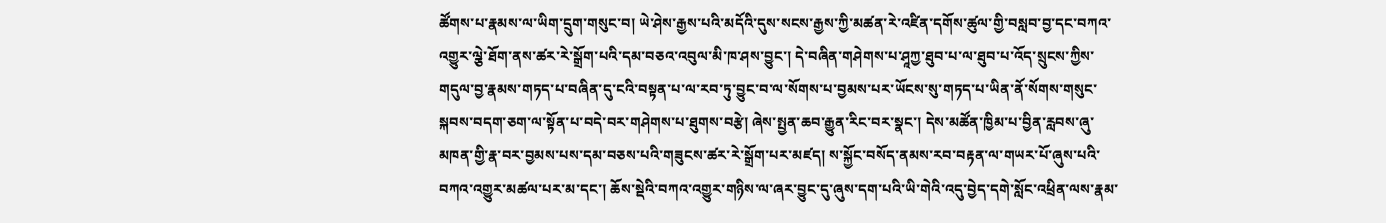ཚོགས་པ་རྣམས་ལ་ཡིག་དྲུག་གསུང་བ། ཡེ་ཤེས་རྒྱས་པའི་མདོའི་དུས་སངས་རྒྱས་ཀྱི་མཚན་རེ་འཛིན་དགོས་ཚུལ་གྱི་བསླབ་བྱ་དང་བཀའ་འགྱུར་ལྕེ་ཐོག་ནས་ཚར་རེ་སྒྲོག་པའི་དམ་བཅའ་འབུལ་མི་ཁ་ཤས་བྱུང་། དེ་བཞིན་གཤེགས་པ་ཤཱཀྱ་ཐུབ་པ་ལ་ཐུབ་པ་འོད་སྲུངས་ཀྱིས་གདུལ་བྱ་རྣམས་གཏད་པ་བཞིན་དུ་ངའི་བསྟན་པ་ལ་རབ་ཏུ་བྱུང་བ་ལ་སོགས་པ་བྱམས་པར་ཡོངས་སུ་གཏད་པ་ཡིན་ནོ་སོགས་གསུང་སྐབས་བདག་ཅག་ལ་སྟོན་པ་བདེ་བར་གཤེགས་པ་ཐུགས་བརྩེ། ཞེས་སྤྱན་ཆབ་རྒྱུན་རིང་བར་སྣང་། དེས་མཚོན་ཁྱིམ་པ་བྱིན་རླབས་ཞུ་མཁན་གྱི་རྣ་བར་བྱམས་པས་དམ་བཅས་པའི་གཟུངས་ཚར་རེ་སྒྲོག་པར་མཛད། ས་སྐྱོང་བསོད་ནམས་རབ་བརྟན་ལ་གཡར་པོ་ཞུས་པའི་བཀའ་འགྱུར་མཚལ་པར་མ་དང་། ཆོས་སྡེའི་བཀའ་འགྱུར་གཉིས་ལ་ཞར་བྱུང་དུ་ཞུས་དག་པའི་ཡི་གེའི་འདུ་བྱེད་དགེ་སློང་འཕྲིན་ལས་རྣམ་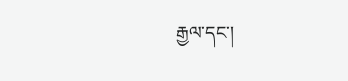རྒྱལ་དང་།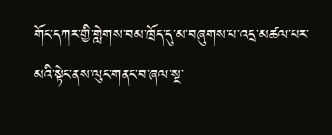གོང་དཀར་གྱི་གླེགས་བམ་ཁྲོད་དུ་མ་བཞུགས་པ་འདྲ་མཚལ་པར་མའི་སྟེང་ནས་ལུང་གནང་བ་ཞལ་སྔ་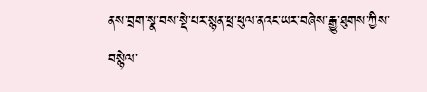ནས་བྲག་སྣ་བས་སྡེ་པར་སྙན་ཕྲ་ཕུལ་ནའང་ཡར་བཞེས་རྒྱུ་ཐུགས་ཀྱིས་བསྙེལ་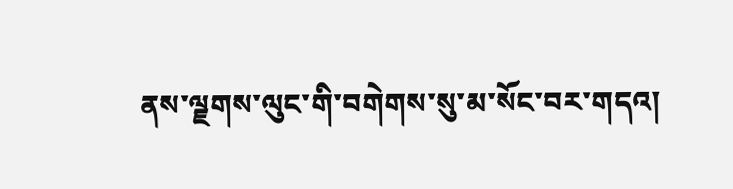ནས་ལྗགས་ལུང་གི་བགེགས་སུ་མ་སོང་བར་གདའ།